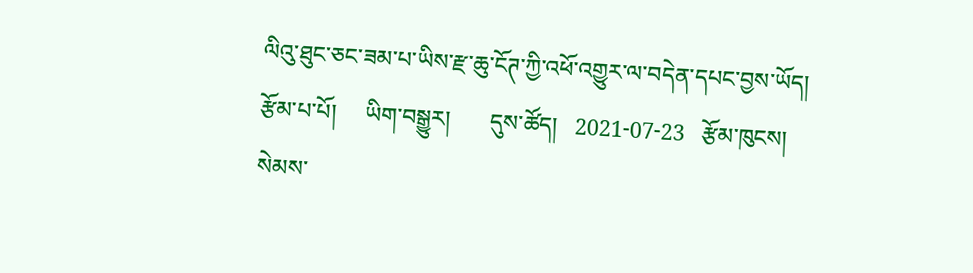ལིའུ་ཐུང་ཅང་ཟམ་པ་ཡིས་རྫ་ཆུ་ངོཊ་ཀྱི་འཕོ་འགྱུར་ལ་བདེན་དཔང་བྱས་ཡོད།
རྩོམ་པ་པོ།     ཡིག་བསྒྱུར།       དུས་ཚོད།   2021-07-23   རྩོམ་ཁུངས།    སེམས་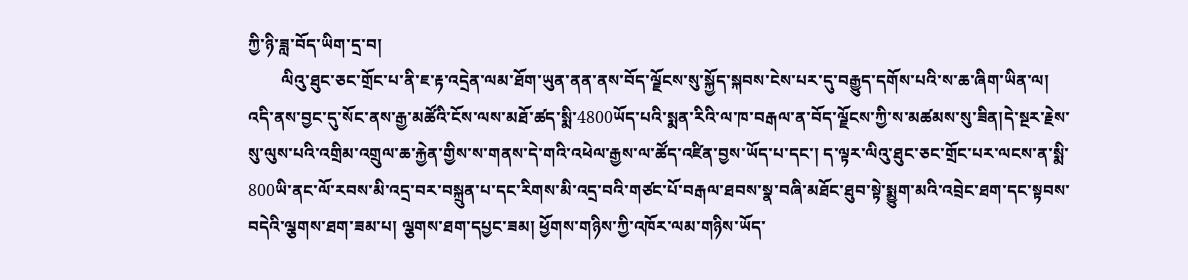ཀྱི་ཉི་ཟླ་བོད་ཡིག་དྲ་བ།
        ལིའུ་ཐུང་ཅང་གྲོང་པ་ནི་ཇ་རྟ་འདྲེན་ལམ་ཐོག་ཡུན་ནན་ནས་བོད་ལྗོངས་སུ་སྐྱོད་སྐབས་ངེས་པར་དུ་བརྒྱུད་དགོས་པའི་ས་ཆ་ཞིག་ཡིན་ལ། འདི་ནས་བྱང་དུ་སོང་ནས་རྒྱ་མཚོའི་ངོས་ལས་མཐོ་ཚད་སྨི་4800ཡོད་པའི་སྨན་རིའི་ལ་ཁ་བརྒལ་ན་བོད་ལྗོངས་ཀྱི་ས་མཚམས་སུ་ཟིན།དེ་སྔར་རྗེས་སུ་ལུས་པའི་འགྲིམ་འགྲུལ་ཆ་རྐྱེན་གྱིས་ས་གནས་དེ་གའི་འཕེལ་རྒྱས་ལ་ཚོད་འཛིན་བྱས་ཡོད་པ་དང་། ད་ལྟར་ལིའུ་ཐུང་ཅང་གྲོང་པར་ལངས་ན་སྨི་800ཡི་ནང་ལོ་རབས་མི་འདྲ་བར་བསྐྲུན་པ་དང་རིགས་མི་འདྲ་བའི་གཙང་པོ་བརྒལ་ཐབས་སྣ་བཞི་མཐོང་ཐུབ་སྟེ་སྨྱུག་མའི་འབྲེང་ཐག་དང་སྟབས་བདེའི་ལྕགས་ཐག་ཟམ་པ། ལྕགས་ཐག་དཔྱང་ཟམ། ཕྱོགས་གཉིས་ཀྱི་འཁོར་ལམ་གཉིས་ཡོད་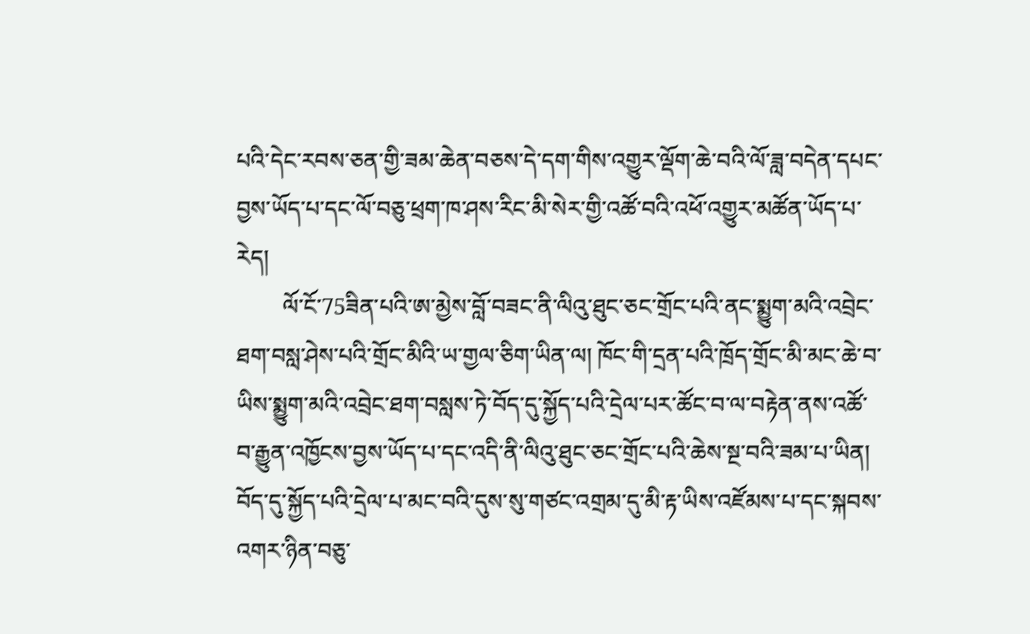པའི་དེང་རབས་ཅན་གྱི་ཟམ་ཆེན་བཅས་དེ་དག་གིས་འགྱུར་ལྡོག་ཆེ་བའི་ལོ་ཟླ་བདེན་དཔང་བྱས་ཡོད་པ་དང་ལོ་བཅུ་ཕྲག་ཁ་ཤས་རིང་མི་སེར་གྱི་འཚོ་བའི་འཕོ་འགྱུར་མཚོན་ཡོད་པ་རེད།
        ལོ་ངོ་75ཟིན་པའི་ཨ་མྱེས་བློ་བཟང་ནི་ལིའུ་ཐུང་ཅང་གྲོང་པའི་ནང་སྨྱུག་མའི་འབྲེང་ཐག་བསླ་ཤེས་པའི་གྲོང་མིའི་ཡ་གྱལ་ཅིག་ཡིན་ལ། ཁོང་གི་དྲན་པའི་ཁྲོད་གྲོང་མི་མང་ཆེ་བ་ཡིས་སྨྱུག་མའི་འབྲེང་ཐག་བསླས་ཏེ་བོད་དུ་སྐྱོད་པའི་དྲེལ་པར་ཚོང་བ་ལ་བརྟེན་ནས་འཚོ་བ་རྒྱུན་འཁྱོངས་བྱས་ཡོད་པ་དང་འདི་ནི་ལིའུ་ཐུང་ཅང་གྲོང་པའི་ཆེས་སྔ་བའི་ཟམ་པ་ཡིན། བོད་དུ་སྐྱོད་པའི་དྲེལ་པ་མང་བའི་དུས་སུ་གཙང་འགྲམ་དུ་མི་རྟ་ཡིས་འཛོམས་པ་དང་སྐབས་འགར་ཉིན་བཅུ་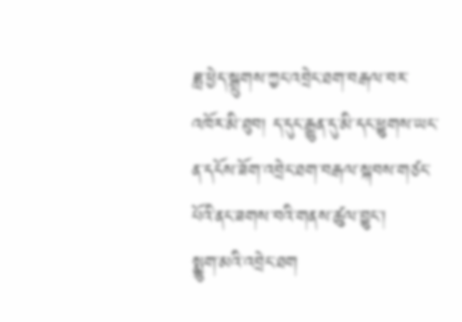ཟླ་ཕྱེད་སྒྲུགས་ཀྱང་འབྲེང་ཐག་བརྒལ་བར་འཁོར་མི་ཐུབ། ད་དུང་རྒྱུན་དུ་མི་དང་ཕྱུགས་ཡང་ན་དངོས་ཟོག་འབྲེང་ཐག་བརྒལ་སྐབས་གཙང་པོའི་ནང་ཟགས་བའི་གནས་ཚུལ་བྱུང་།
སྨྱུག་མའི་འབྲེང་ཐག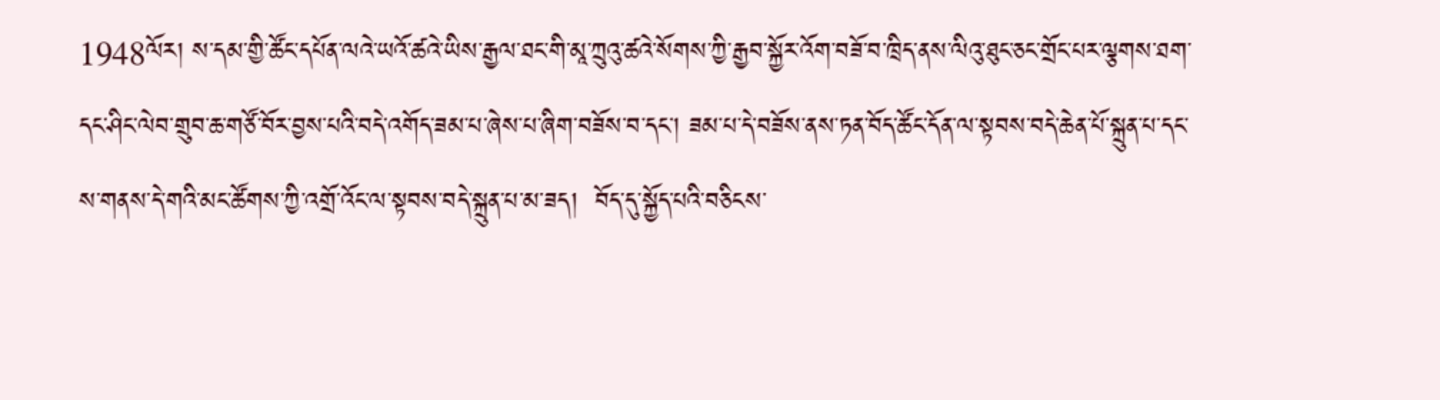1948ལོར། ས་དམ་གྱི་ཚོང་དཔོན་ལའེ་ཡའོ་ཚའེ་ཡིས་རྒྱལ་ཐང་གི་མཱ་ཀྲུའུ་ཚའེ་སོགས་ཀྱི་རྒྱབ་སྐྱོར་འོག་བཟོ་བ་ཁྲིད་ནས་ལིའུ་ཐུང་ཅང་གྲོང་པར་ལྕགས་ཐག་དང་ཤིང་ལེབ་གྲུབ་ཆ་གཙོ་བོར་བྱས་པའི་བདེ་འགོད་ཟམ་པ་ཞེས་པ་ཞིག་བཟོས་བ་དང་། ཟམ་པ་དེ་བཟོས་ནས་ཏན་བོད་ཚོང་དོན་ལ་སྟབས་བདེ་ཆེན་པོ་སྐྲུན་པ་དང་ས་གནས་དེ་གའི་མང་ཚོགས་ཀྱི་འགྲོ་འོང་ལ་སྟབས་བདེ་སྐྲུན་པ་མ་ཟད།  བོད་དུ་སྐྱོད་པའི་བཅིངས་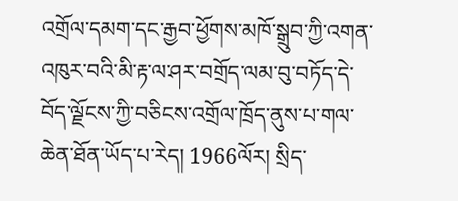འགྲོལ་དམག་དང་རྒྱབ་ཕྱོགས་མཁོ་སྒྲུབ་ཀྱི་འགན་འཁུར་བའི་མི་རྟ་ལ་ཤར་བགྲོད་ལམ་བུ་བཏོད་དེ་བོད་ལྗོངས་ཀྱི་བཅིངས་འགྲོལ་ཁྲོད་ནུས་པ་གལ་ཆེན་ཐོན་ཡོད་པ་རེད། 1966ལོར། སྲིད་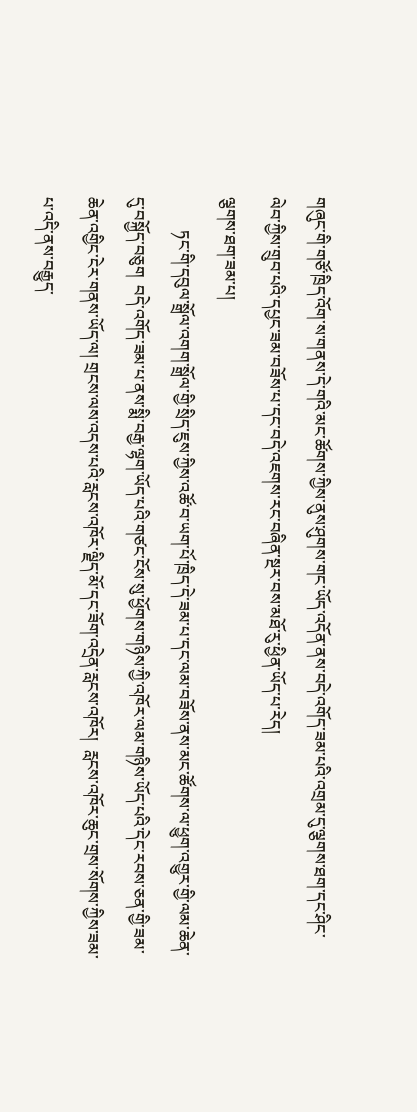གཞུང་གི་གཙོ་ཁྲིད་འོག་ས་གནས་དེ་གའི་མང་ཚོགས་ཀྱིས་ནུས་ཤུགས་གང་ཡོད་འདོན་ནས་བདེ་འགོད་ཟམ་པའི་འགྲམ་དུ་ལྕགས་ཐག་དང་ཤིང་ལེབ་ཀྱིས་གྲུབ་པའི་དཔྱང་ཟམ་བཟོས་པ་དང་བདེ་འཇགས་རང་བཞིན་སྔར་བས་མཐོ་རུ་ཕྱིན་ཡོད་པ་རེད།
ལྕགས་ཐག་ཟམ་པ།
        ཏང་གི་དབུལ་སྒྲོལ་འགག་སྒྲོལ་གྱི་སྲིད་ཇུས་ཀྱིས་འཚོ་བ་ཡག་པོ་ཁྲིད་དེ་ཟམ་པ་དང་ལམ་བཟོས་ནས་མང་ཚོགས་ལ་ཕྱུག་འགྱུར་གྱི་ལམ་ཆེན་དུ་བསྐྱོད་བཅུག  བདེ་འགོད་ཟམ་པ་ནས་སྨི་བརྒྱ་ལྷག་ཡོད་པའི་གཙང་ངོས་སུ་ཕྱོགས་གཉིས་ཀྱི་འཁོར་ལམ་གཉིས་ཡོད་པའི་དེང་རབས་ཅན་གྱི་ཟམ་ཆེན་འགྱིང་ངེར་གནས་ཡོད་ལ། གྲངས་ལས་འདས་པའི་རླངས་འཁོར་ལྗིད་མོ་དང་ཟོག་འདྲེན་རླངས་འཁོར།  རླངས་འཁོར་ཆུང་གྲས་སོགས་ཀྱིས་ཟམ་པ་འདི་ནས་བརྒྱུད་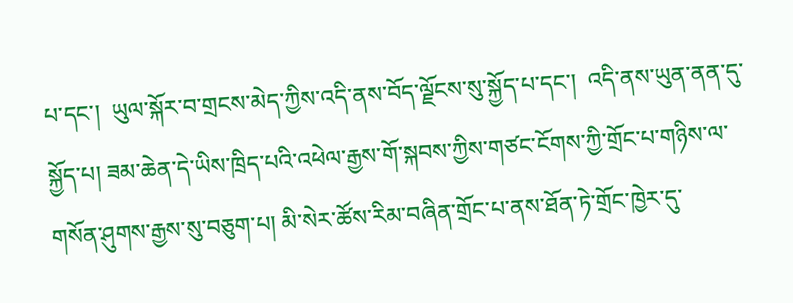པ་དང་།  ཡུལ་སྐོར་བ་གྲངས་མེད་ཀྱིས་འདི་ནས་བོད་ལྗོངས་སུ་སྐྱོད་པ་དང་།  འདི་ནས་ཡུན་ནན་དུ་སྐྱོད་པ། ཟམ་ཆེན་དེ་ཡིས་ཁྲིད་པའི་འཕེལ་རྒྱས་གོ་སྐབས་ཀྱིས་གཙང་ངོགས་ཀྱི་གྲོང་པ་གཉིས་ལ་གསོན་ཤུགས་རྒྱས་སུ་བཅུག་པ། མི་སེར་ཚོས་རིམ་བཞིན་གྲོང་པ་ནས་ཐོན་ཏེ་གྲོང་ཁྱེར་དུ་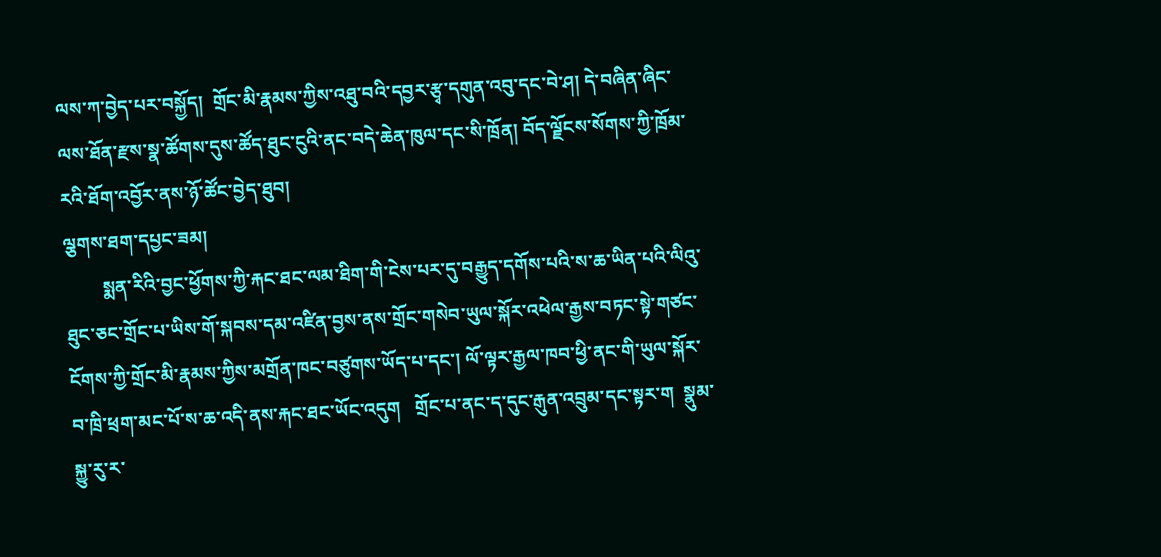ལས་ཀ་བྱེད་པར་བསྐྱོད།  གྲོང་མི་རྣམས་ཀྱིས་འཐུ་བའི་དབྱར་རྩྭ་དགུན་འབུ་དང་བེ་ཤ། དེ་བཞིན་ཞིང་ལས་ཐོན་རྫས་སྣ་ཚོགས་དུས་ཚོད་ཐུང་ངུའི་ནང་བདེ་ཆེན་ཁུལ་དང་སི་ཁྲོན། བོད་ལྗོངས་སོགས་ཀྱི་ཁྲོམ་རའི་ཐོག་འབྱོར་ནས་ཉོ་ཚོང་བྱེད་ཐུབ།
ལྕགས་ཐག་དཔྱང་ཟམ།
        སྨན་རིའི་བྱང་ཕྱོགས་ཀྱི་རྐང་ཐང་ལམ་ཐིག་གི་ངེས་པར་དུ་བརྒྱུད་དགོས་པའི་ས་ཆ་ཡིན་པའི་ལིའུ་ཐུང་ཅང་གྲོང་པ་ཡིས་གོ་སྐབས་དམ་འཛིན་བྱས་ནས་གྲོང་གསེབ་ཡུལ་སྐོར་འཕེལ་རྒྱས་བཏང་སྟེ་གཙང་ངོགས་ཀྱི་གྲོང་མི་རྣམས་ཀྱིས་མགྲོན་ཁང་བཙུགས་ཡོད་པ་དང་། ལོ་ལྟར་རྒྱལ་ཁབ་ཕྱི་ནང་གི་ཡུལ་སྐོར་བ་ཁྲི་ཕྲག་མང་པོ་ས་ཆ་འདི་ནས་རྐང་ཐང་ཡོང་འདུག   གྲོང་པ་ནང་ད་དུང་རྒུན་འབྲུམ་དང་སྟར་ག  སྣུམ་སྐྱུ་རུ་ར་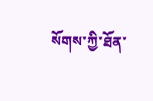སོགས་ཀྱི་ཐོན་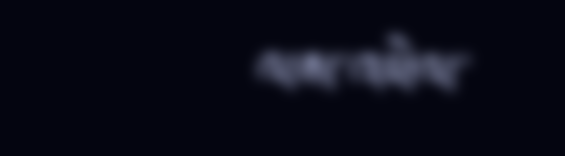ལས་འཕེལ་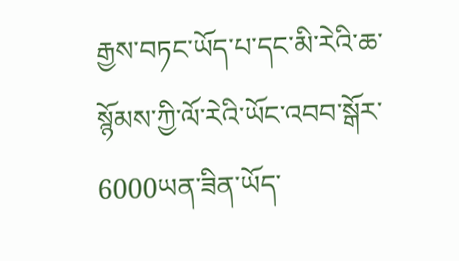རྒྱས་བཏང་ཡོད་པ་དང་མི་རེའི་ཆ་སྙོམས་ཀྱི་ལོ་རེའི་ཡོང་འབབ་སྒོར་6000ཡན་ཟིན་ཡོད་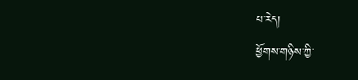པ་རེད།
ཕྱོགས་གཉིས་ཀྱི་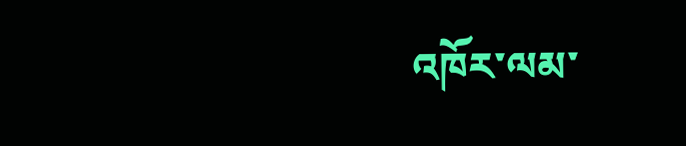འཁོར་ལམ་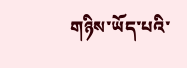གཉིས་ཡོད་པའི་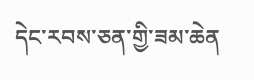དེང་རབས་ཅན་གྱི་ཟམ་ཆེན